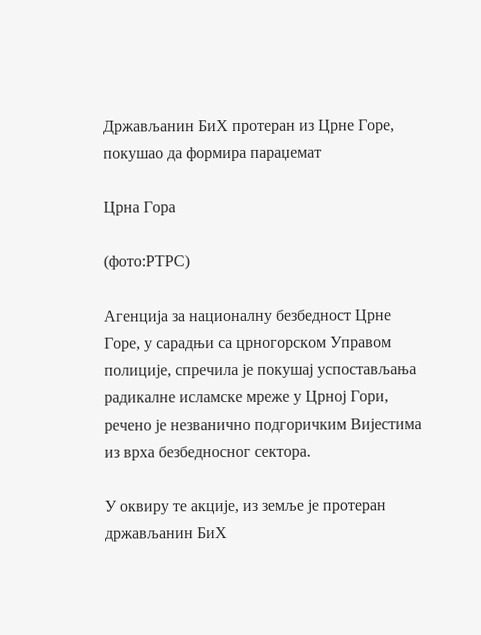Држављанин БиХ протеран из Црне Горе, покушао да формира параџемат

Црна Гора

(фото:РТРС)

Агенција за националну безбедност Црне Горе, у сарадњи са црногорском Управом полиције, спречила је покушај успостављања радикалне исламске мреже у Црној Гори, речено је незванично подгоричким Вијестима из врха безбедносног сектора.

У оквиру те акције, из земље је протеран држављанин БиХ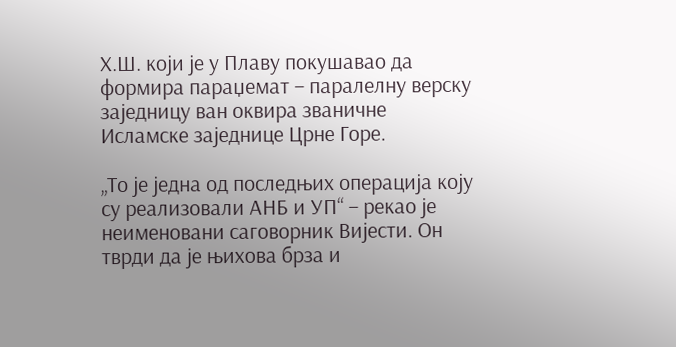Х.Ш. који је у Плаву покушавао да формира параџемат – паралелну верску заједницу ван оквира званичне Исламске заједнице Црне Горе.

„То је једна од последњих операција коју су реализовали АНБ и УП“ – рекао је неименовани саговорник Вијести. Он тврди да је њихова брза и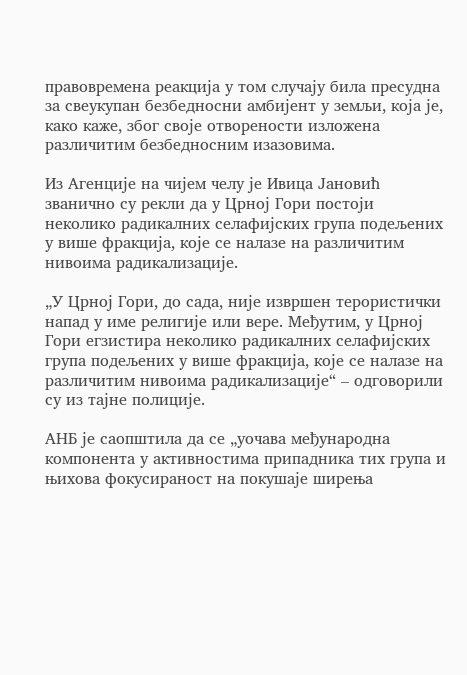правовремена реакција у том случају била пресудна за свеукупан безбедносни амбијент у земљи, која је, како каже, због своје отворености изложена различитим безбедносним изазовима.

Из Агенције на чијем челу је Ивица Јановић званично су рекли да у Црној Гори постоји неколико радикалних селафијских група подељених у више фракција, које се налазе на различитим нивоима радикализације.

„У Црној Гори, до сада, није извршен терористички напад у име религије или вере. Међутим, у Црној Гори егзистира неколико радикалних селафијских група подељених у више фракција, које се налазе на различитим нивоима радикализације“ – одговорили су из тајне полиције.

АНБ је саопштила да се „уочава међународна компонента у активностима припадника тих група и њихова фокусираност на покушаје ширења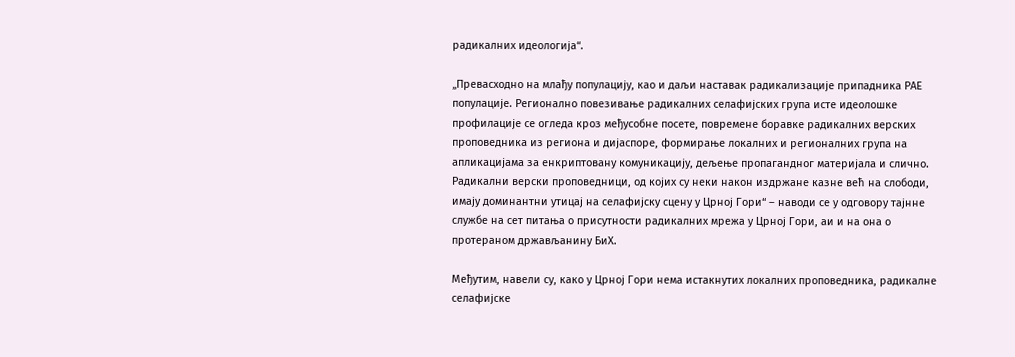радикалних идеологија“.

„Превасходно на млађу популацију, као и даљи наставак радикализације припадника РАЕ популације. Регионално повезивање радикалних селафијских група исте идеолошке профилације се огледа кроз међусобне посете, повремене боравке радикалних верских проповедника из региона и дијаспоре, формирање локалних и регионалних група на апликацијама за енкриптовану комуникацију, дељење пропагандног материјала и слично. Радикални верски проповедници, од којих су неки након издржане казне већ на слободи, имају доминантни утицај на селафијску сцену у Црној Гори“ – наводи се у одговору тајнне службе на сет питања о присутности радикалних мрежа у Црној Гори, аи и на она о протераном држављанину БиХ.

Међутим, навели су, како у Црној Гори нема истакнутих локалних проповедника, радикалне селафијске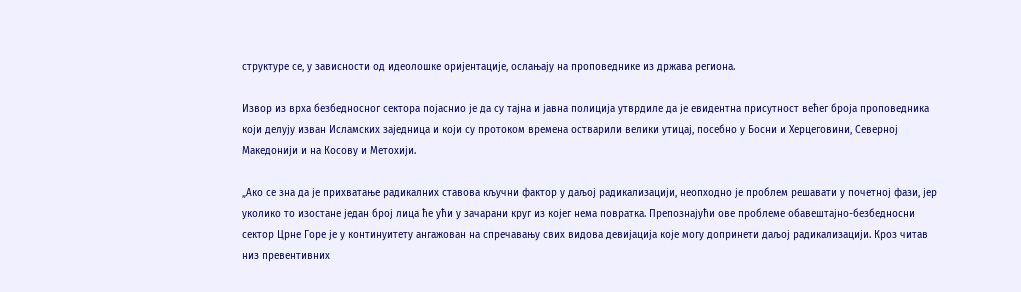структуре се, у зависности од идеолошке оријентације, ослањају на проповеднике из држава региона.

Извор из врха безбедносног сектора појаснио је да су тајна и јавна полиција утврдиле да је евидентна присутност већег броја проповедника који делују изван Исламских заједница и који су протоком времена остварили велики утицај, посебно у Босни и Херцеговини, Северној Македонији и на Косову и Метохији.

„Ако се зна да је прихватање радикалних ставова кључни фактор у даљој радикализацији, неопходно је проблем решавати у почетној фази, јер уколико то изостане један број лица ће ући у зачарани круг из којег нема повратка. Препознајући ове проблеме обавештајно-безбедносни сектор Црне Горе је у континуитету ангажован на спречавању свих видова девијација које могу допринети даљој радикализацији. Кроз читав низ превентивних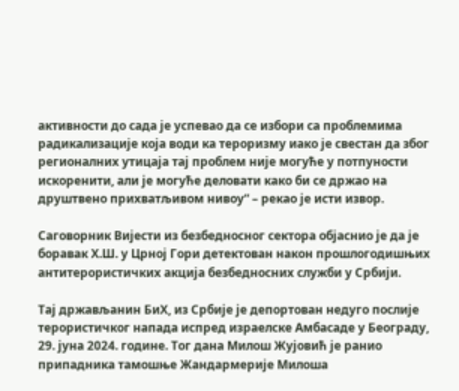активности до сада је успевао да се избори са проблемима радикализације која води ка тероризму иако је свестан да због регионалних утицаја тај проблем није могуће у потпуности искоренити, али је могуће деловати како би се држао на друштвено прихватљивом нивоу“ – рекао је исти извор.

Саговорник Вијести из безбедносног сектора објаснио је да је боравак Х.Ш. у Црној Гори детектован након прошлогодишњих антитерористичких акција безбедносних служби у Србији.

Тај држављанин БиХ, из Србије је депортован недуго послије терористичког напада испред израелске Амбасаде у Београду, 29. јуна 2024. године. Тог дана Милош Жујовић је ранио припадника тамошње Жандармерије Милоша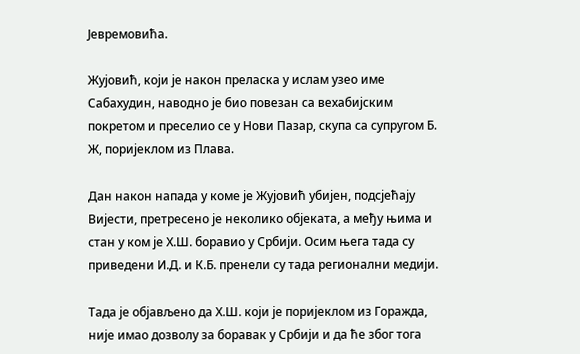Јевремовића.

Жујовић, који је након преласка у ислам узео име Сабахудин, наводно је био повезан са вехабијским покретом и преселио се у Нови Пазар, скупа са супругом Б. Ж, поријеклом из Плава.

Дан након напада у коме је Жујовић убијен, подсјећају Вијести, претресено је неколико објеката, а међу њима и стан у ком је Х.Ш. боравио у Србији. Осим њега тада су приведени И.Д. и К.Б. пренели су тада регионални медији.

Тада је објављено да Х.Ш. који је поријеклом из Горажда, није имао дозволу за боравак у Србији и да ће због тога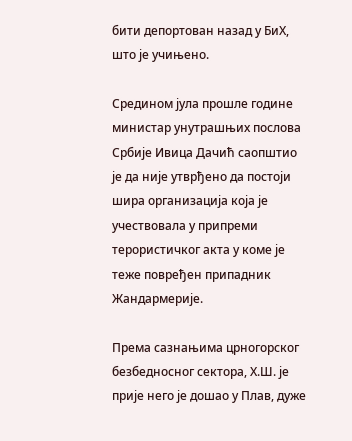бити депортован назад у БиХ, што је учињено.

Средином јула прошле године министар унутрашњих послова Србије Ивица Дачић саопштио је да није утврђено да постоји шира организација која је учествовала у припреми терористичког акта у коме је теже повређен припадник Жандармерије.

Према сазнањима црногорског безбедносног сектора, Х.Ш. је прије него је дошао у Плав, дуже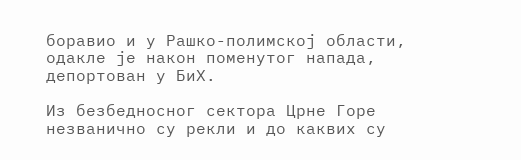боравио и у Рашко-полимској области, одакле је након поменутог напада, депортован у БиХ.

Из безбедносног сектора Црне Горе незванично су рекли и до каквих су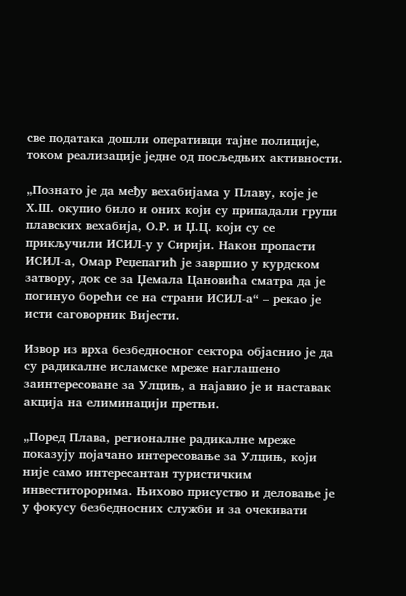све података дошли оперативци тајне полиције, током реализације једне од посљедњих активности.

„Познато је да међу вехабијама у Плаву, које је Х.Ш. окупио било и оних који су припадали групи плавских вехабија, О.Р. и Џ.Ц. који су се прикључили ИСИЛ-у у Сирији. Након пропасти ИСИЛ-а, Омар Реџепагић је завршио у курдском затвору, док се за Џемала Цановића сматра да је погинуо борећи се на страни ИСИЛ-а“ – рекао је исти саговорник Вијести.

Извор из врха безбедносног сектора објаснио је да су радикалне исламске мреже наглашено заинтересоване за Улцињ, а најавио је и наставак акција на елиминацији претњи.

„Поред Плава, регионалне радикалне мреже показују појачано интересовање за Улцињ, који није само интересантан туристичким инвеститорорима. Њихово присуство и деловање је у фокусу безбедносних служби и за очекивати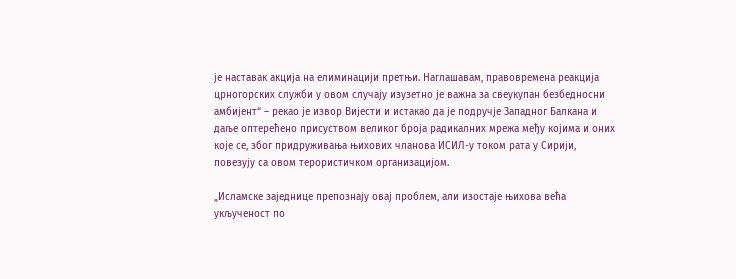је наставак акција на елиминацији претњи. Наглашавам, правовремена реакција црногорских служби у овом случају изузетно је важна за свеукупан безбедносни амбијент“ – рекао је извор Вијести и истакао да је подручје Западног Балкана и даље оптерећено присуством великог броја радикалних мрежа међу којима и оних које се, због придруживања њихових чланова ИСИЛ-у током рата у Сирији, повезују са овом терористичком организацијом.

„Исламске заједнице препознају овај проблем, али изостаје њихова већа укљученост по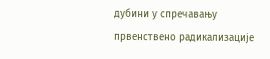дубини у спречавању првенствено радикализације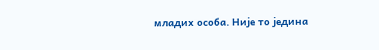младих особа. Није то једина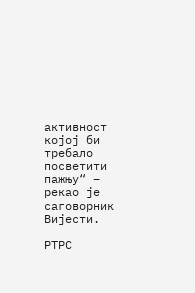активност којој би требало посветити пажњу“ – рекао је саговорник Вијести.

РТРС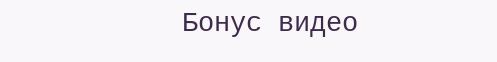Бонус видео